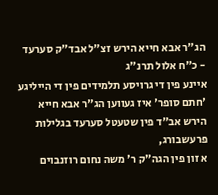הג"ר אבא חייא הירש זצ"ל אבד"ק סערעד - כ"ח אלול תרנ"ג
איינע פין די גרויסע תלמידים פין די הייליגע 'חתם סופר' איז געווען הג"ר אבא חייא הירש אב"ד פין שטעטל סערעד בגלילות פרעשבורג,
א זון פין הגה"ק ר' משה נחום רוזנבוים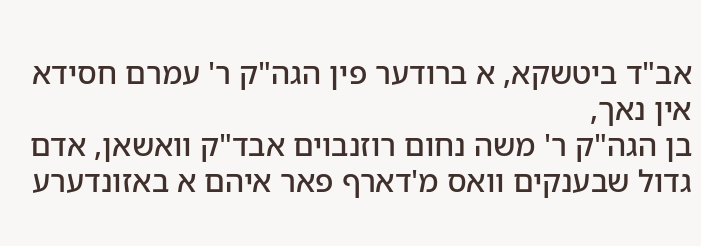אב"ד ביטשקא, א ברודער פין הגה"ק ר' עמרם חסידא אין נאך,
בן הגה"ק ר' משה נחום רוזנבוים אבד"ק וואשאן, אדם גדול שבענקים וואס מ'דארף פאר איהם א באזונדערע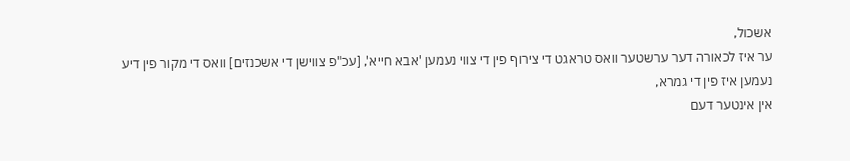אשכול,
ער איז לכאורה דער ערשטער וואס טראגט די צירוף פין די צווי נעמען 'אבא חייא', [עכ"פ צווישן די אשכנזים] וואס די מקור פין דיע נעמען איז פין די גמרא,
אין אינטער דעם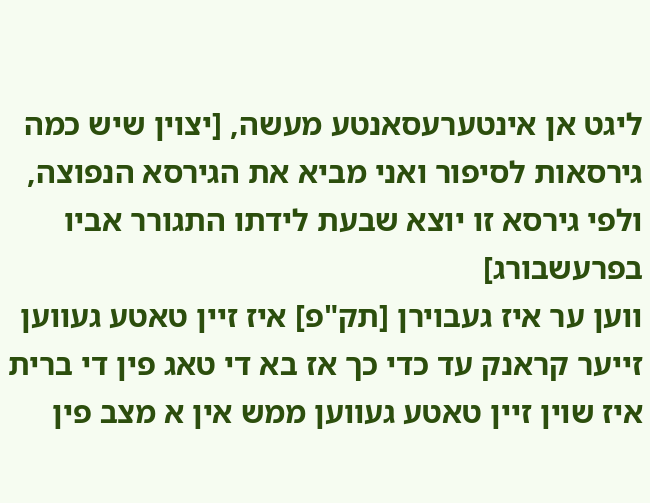ליגט אן אינטערעסאנטע מעשה, [יצוין שיש כמה גירסאות לסיפור ואני מביא את הגירסא הנפוצה, ולפי גירסא זו יוצא שבעת לידתו התגורר אביו בפרעשבורג]
ווען ער איז געבוירן [תק"פ] איז זיין טאטע געווען זייער קראנק עד כדי כך אז בא די טאג פין די ברית איז שוין זיין טאטע געווען ממש אין א מצב פין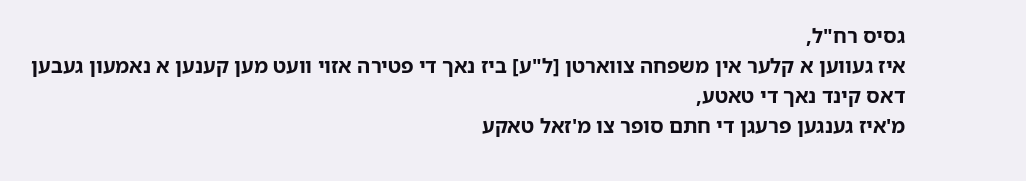גסיס רח"ל,
איז געווען א קלער אין משפחה צווארטן [ל"ע] ביז נאך די פטירה אזוי וועט מען קענען א נאמעון געבען דאס קינד נאך די טאטע,
מ'איז גענגען פרעגן די חתם סופר צו מ'זאל טאקע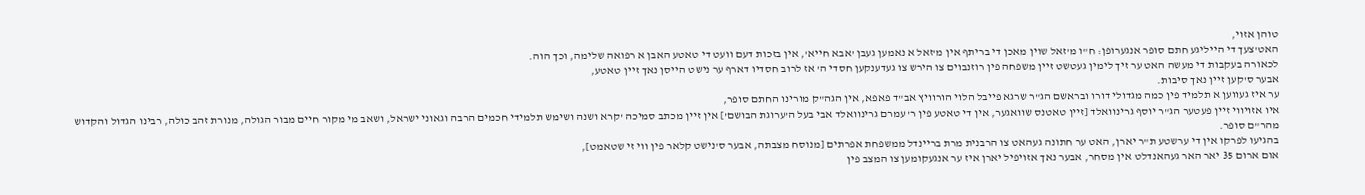טוהן אזוי,
האט'צעך די הייליגע חתם סופר אנגערופן: ח"ו מ'זאל שוין מאכן די בריתף אין מ'זאל א נאמען געבן 'אבא חייא', אין בזכות דעם וועט די טאטע האבן א רפואה שלימה, וכך הוה.
לכאורה בעקבות די מעשה האט ער זיך לימין געטשט זיין משפחה פין רוזנבוים צו הירש צו געדענקען חסדי ה' אז לרוב חסדיו דארף ער נישט הייסן נאך זיין טאטע,
אבער ס'קען זיין נאך סיבות.
ער איז געווען א תלמיד פין כמה מגדולי דורו ובראשם הג"ר שרגא פייבל הלוי הורוויץ אב"ד פאפא, אין הגה"ק מורינו החתם סופר,
איו אזויווי זיין פעטער הג"ר יוסף גרינוואלד [זיין טאטנס שוואגער, אין די טאטע פין ר' עמרם גרינוואלד אבי בעל ה'ערוגת הבושם'] אין זיין מכתב סמיכה 'קרא ושנה ושימש תלמידי חכמים הרבה וגאוני ישראל, ושאב מי מקור חיים מבור הגולה, מנורת זהב כולה, רבינו הגדול והקדוש מהר"ם סופר.
בהגיעו לפרקו אין די ערשטע ת"ר יארן, האט ער חתונה געהאט צו הרבנית מרת בריינדל ממשפחת אפרתים [מנוסח מצבתה, אבער ס'נישט קלאר פין ווי זי שטאמט],
אום ארום 35 יאר האר געהאנדלט אין מסחר, אבער נאך אזויפיל יארן איז ער אנגעקומען צו המצב פין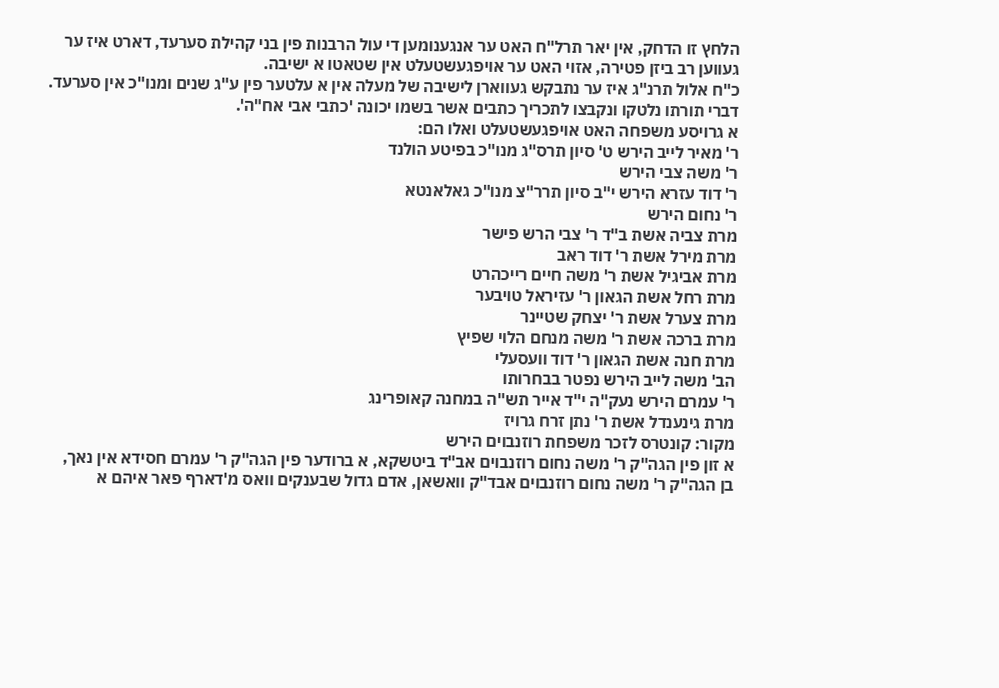הלחץ זו הדחק, אין יאר תרל"ח האט ער אנגענומען די עול הרבנות פין בני קהילת סערעד, דארט איז ער געווען רב ביזן פטירה, אזוי האט ער אויפגעשטעלט אין שטאטו א ישיבה.
כ"ח אלול תרנ"ג איז ער נתבקש געווארן לישיבה של מעלה אין א עלטער פין ע"ג שנים ומנו"כ אין סערעד.
דברי תורתו נלטקו ונקבצו לתכריך כתבים אשר בשמו יכונה 'כתבי אבי אח"ה'.
א גרויסע משפחה האט אויפגעשטעלט ואלו הם:
ר' מאיר לייב הירש ט' סיון תרס"ג מנו"כ בפיטע הולנד
ר' משה צבי הירש
ר' דוד עזרא הירש י"ב סיון תרר"צ מנו"כ גאלאנטא
ר' נחום הירש
מרת צביה אשת ב"ד ר' צבי הרש פישר
מרת מירל אשת ר' דוד ראב
מרת אביגיל אשת ר' משה חיים רייכהרט
מרת רחל אשת הגאון ר' עזיראל טויבער
מרת צערל אשת ר' יצחק שטיינר
מרת ברכה אשת ר' משה מנחם הלוי שפיץ
מרת חנה אשת הגאון ר' דוד וועסעלי
הב' משה לייב הירש נפטר בבחרותו
ר' עמרם הירש נעק"ה י"ד אייר תש"ה במחנה קאופרינג
מרת גינענדל אשת ר' נתן זרח גרויז
מקור: קונטרס לזכר משפחת רוזנבוים הירש
א זון פין הגה"ק ר' משה נחום רוזנבוים אב"ד ביטשקא, א ברודער פין הגה"ק ר' עמרם חסידא אין נאך,
בן הגה"ק ר' משה נחום רוזנבוים אבד"ק וואשאן, אדם גדול שבענקים וואס מ'דארף פאר איהם א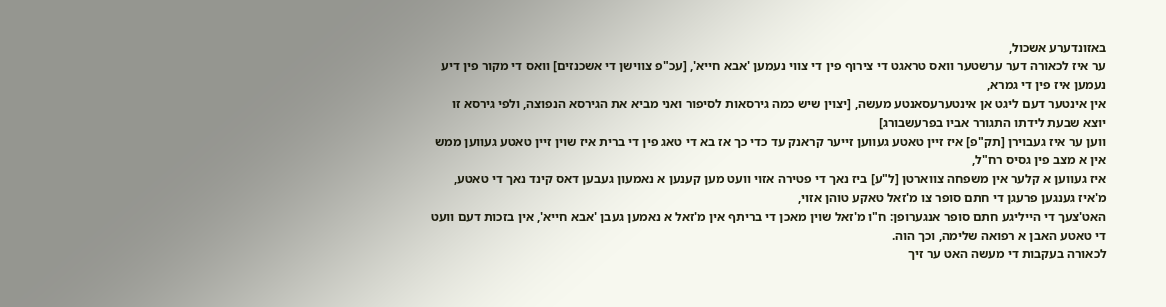באזונדערע אשכול,
ער איז לכאורה דער ערשטער וואס טראגט די צירוף פין די צווי נעמען 'אבא חייא', [עכ"פ צווישן די אשכנזים] וואס די מקור פין דיע נעמען איז פין די גמרא,
אין אינטער דעם ליגט אן אינטערעסאנטע מעשה, [יצוין שיש כמה גירסאות לסיפור ואני מביא את הגירסא הנפוצה, ולפי גירסא זו יוצא שבעת לידתו התגורר אביו בפרעשבורג]
ווען ער איז געבוירן [תק"פ] איז זיין טאטע געווען זייער קראנק עד כדי כך אז בא די טאג פין די ברית איז שוין זיין טאטע געווען ממש אין א מצב פין גסיס רח"ל,
איז געווען א קלער אין משפחה צווארטן [ל"ע] ביז נאך די פטירה אזוי וועט מען קענען א נאמעון געבען דאס קינד נאך די טאטע,
מ'איז גענגען פרעגן די חתם סופר צו מ'זאל טאקע טוהן אזוי,
האט'צעך די הייליגע חתם סופר אנגערופן: ח"ו מ'זאל שוין מאכן די בריתף אין מ'זאל א נאמען געבן 'אבא חייא', אין בזכות דעם וועט די טאטע האבן א רפואה שלימה, וכך הוה.
לכאורה בעקבות די מעשה האט ער זיך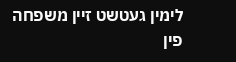לימין געטשט זיין משפחה פין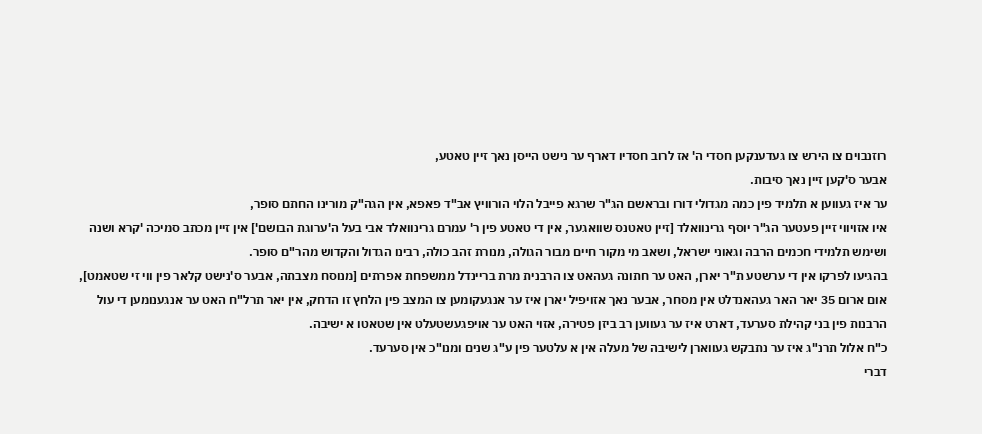רוזנבוים צו הירש צו געדענקען חסדי ה' אז לרוב חסדיו דארף ער נישט הייסן נאך זיין טאטע,
אבער ס'קען זיין נאך סיבות.
ער איז געווען א תלמיד פין כמה מגדולי דורו ובראשם הג"ר שרגא פייבל הלוי הורוויץ אב"ד פאפא, אין הגה"ק מורינו החתם סופר,
איו אזויווי זיין פעטער הג"ר יוסף גרינוואלד [זיין טאטנס שוואגער, אין די טאטע פין ר' עמרם גרינוואלד אבי בעל ה'ערוגת הבושם'] אין זיין מכתב סמיכה 'קרא ושנה ושימש תלמידי חכמים הרבה וגאוני ישראל, ושאב מי מקור חיים מבור הגולה, מנורת זהב כולה, רבינו הגדול והקדוש מהר"ם סופר.
בהגיעו לפרקו אין די ערשטע ת"ר יארן, האט ער חתונה געהאט צו הרבנית מרת בריינדל ממשפחת אפרתים [מנוסח מצבתה, אבער ס'נישט קלאר פין ווי זי שטאמט],
אום ארום 35 יאר האר געהאנדלט אין מסחר, אבער נאך אזויפיל יארן איז ער אנגעקומען צו המצב פין הלחץ זו הדחק, אין יאר תרל"ח האט ער אנגענומען די עול הרבנות פין בני קהילת סערעד, דארט איז ער געווען רב ביזן פטירה, אזוי האט ער אויפגעשטעלט אין שטאטו א ישיבה.
כ"ח אלול תרנ"ג איז ער נתבקש געווארן לישיבה של מעלה אין א עלטער פין ע"ג שנים ומנו"כ אין סערעד.
דברי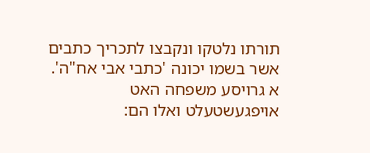תורתו נלטקו ונקבצו לתכריך כתבים אשר בשמו יכונה 'כתבי אבי אח"ה'.
א גרויסע משפחה האט אויפגעשטעלט ואלו הם: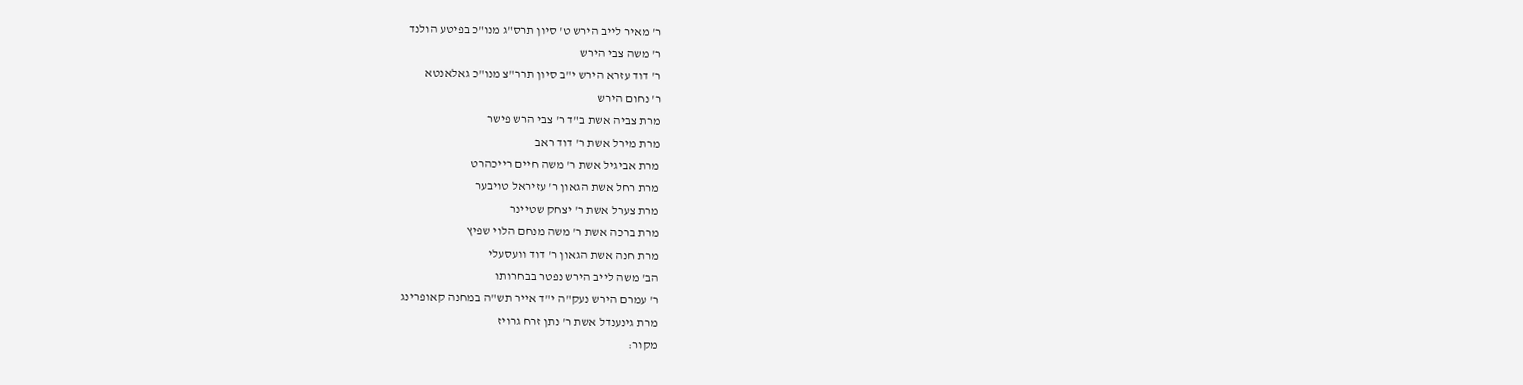ר' מאיר לייב הירש ט' סיון תרס"ג מנו"כ בפיטע הולנד
ר' משה צבי הירש
ר' דוד עזרא הירש י"ב סיון תרר"צ מנו"כ גאלאנטא
ר' נחום הירש
מרת צביה אשת ב"ד ר' צבי הרש פישר
מרת מירל אשת ר' דוד ראב
מרת אביגיל אשת ר' משה חיים רייכהרט
מרת רחל אשת הגאון ר' עזיראל טויבער
מרת צערל אשת ר' יצחק שטיינר
מרת ברכה אשת ר' משה מנחם הלוי שפיץ
מרת חנה אשת הגאון ר' דוד וועסעלי
הב' משה לייב הירש נפטר בבחרותו
ר' עמרם הירש נעק"ה י"ד אייר תש"ה במחנה קאופרינג
מרת גינענדל אשת ר' נתן זרח גרויז
מקור: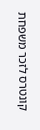קונטרס לזכר משפחת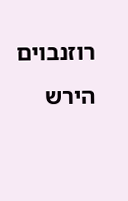רוזנבוים הירש